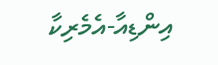އިންޑިއާ-އެމެރިކާ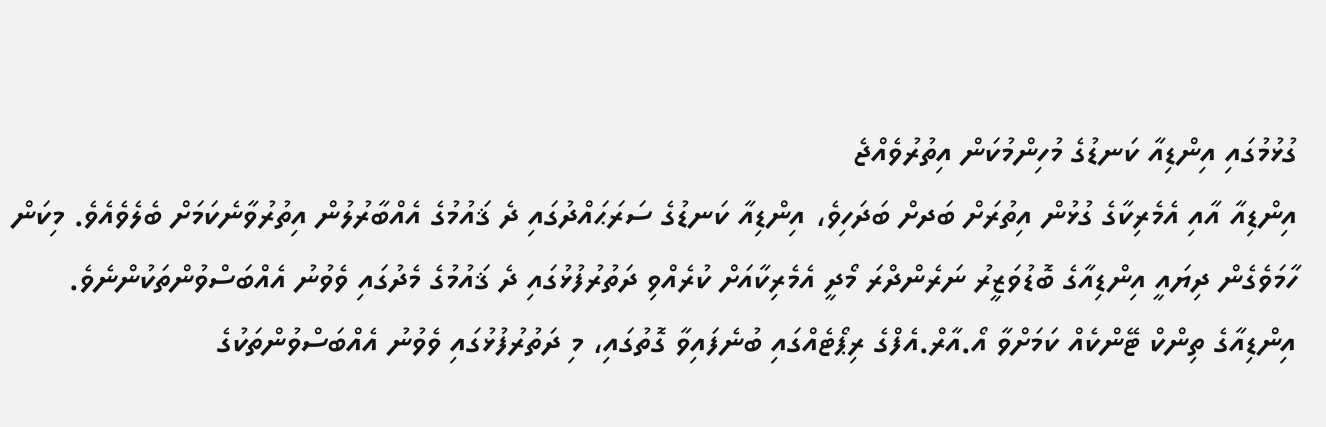ގުޅުމުގައި އިންޑިއާ ކަނޑުގެ މުހިންމުކަން އިތުރުވެއްޖެ
އިންޑިއާ އާއި އެމެރިކާގެ ގުޅުން އިތުރަށް ބަދށް ބަދަހިވެ، އިންޑިއާ ކަނޑުގެ ސަރަޙައްދުގައި ދެ ޤައުމުގެ އެއްބާރުލުން އިތުރުވާނެކަމަށް ބެލެވެއެވެ. މިކަން ހާމަވެގެން ދިޔައީ އިންޑިއާގެ ބޮޑުވަޒީރު ނަރެންދްރަ މޯދީ އެމެރިކާއަށް ކުރެއްވި ދަތުރުފުޅުގައި ދެ ޤައުމުގެ މެދުގައި ވެވުނު އެއްބަސްވުންތަކުންނެވެ.
އިންޑިއާގެ ތިންކް ޓޭންކެއް ކަމަށްވާ އޯ.އާރް.އެފްގެ ރިޕޯޓެއްގައި ބުނެފައިވާ ގޮތުގައި، މި ދަތުރުފުޅުގައި ވެވުނު އެއްބަސްވުންތަކުގެ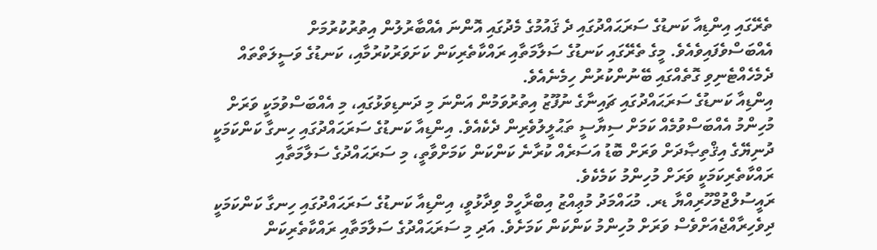ތެރޭގައި އިންޑިއާ ކަނޑުގެ ސަރަޙައްދުގައި ދެ ޤައުމުގެ މެދުގައި އޮންނަ އެއްބާރުލުން އިތުރުކުރުމަށް އެއްބަސްވެފައިވެއެވެ. މީގެ ތެރޭގައި ކަނޑުގެ ސަލާމަތާއި ރައްކާތެރިކަން ކަށަވަރުކުރުމާއި، ކަނޑުގެ ވަސީލަތްތައް ދެމެހެއްޓެނިވި ގޮތެއްގައި ބޭނުންކުރުން ހިމެނެއެވެ.
އިންޑިއާ ކަނޑުގެ ސަރަޙައްދުގައި ޗައިނާގެ ނުފޫޒު އިތުރުވަމުން އަންނަ މި ދަނޑިވަޅުގައި، މި އެއްބަސްވުމަކީ ވަރަށް މުހިންމު އެއްބަސްވުމެއް ކަމަށް ސިޔާސީ ތަޙުލީލުވެރިން ދެކެއެވެ. އިންޑިއާ ކަނޑުގެ ސަރަޙައްދުގައި ހިނގާ ކަންކަމަކީ ދުނިޔޭގެ އިޤްތިޞާދަށް ވަރަށް ބޮޑު އަސަރެއް ކުރާނެ ކަންކަން ކަމަށްވާތީ، މި ސަރަޙައްދުގެ ސަލާމަތާއި ރައްކާތެރިކަމަކީ ވަރަށް މުހިންމު ކަމެކެވެ.
ރައީސުލްޖުމްހޫރިއްޔާ ޑރ. މުޙައްމަދު މުޢިއްޒު އިބްރާހީމް ވިދާޅުވީ، އިންޑިއާ ކަނޑުގެ ސަރަޙައްދުގައި ހިނގާ ކަންކަމަކީ ދިވެހިރާއްޖެއަށްވެސް ވަރަށް މުހިންމު ކަންކަން ކަމަށެވެ. އަދި މި ސަރަޙައްދުގެ ސަލާމަތާއި ރައްކާތެރިކަން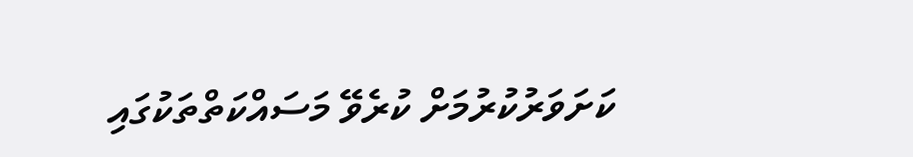ކަށަވަރުކުރުމަށް ކުރެވޭ މަސައްކަތްތަކުގައި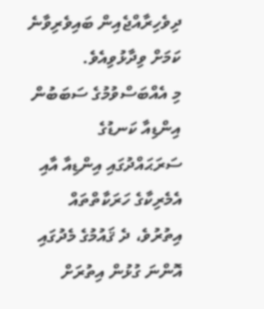ދިވެހިރާއްޖެއިން ބައިވެރިވާނެ ކަމަށް ވިދާޅުވިއެވެ.
މި އެއްބަސްވުމުގެ ސަބަބުން އިންޑިއާ ކަނޑުގެ ސަރަޙައްދުގައި އިންޑިއާ އާއި އެމެރިކާގެ ހަރަކާތްތައް އިތުރުވެ، ދެ ޤައުމުގެ މެދުގައި އޮންނަ ގުޅުން އިތުރަށް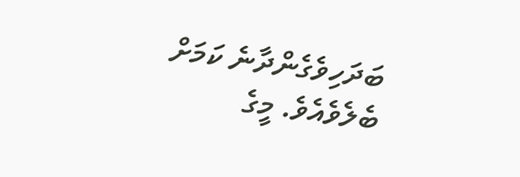ބަދަހިވެގެންދާނެ ކަމަށް ބެލެވެއެވެ. މީގެ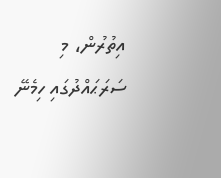އިތުރުން، މި ސަރަޙައްދުގައި ހިމެނޭ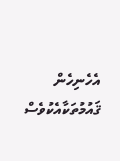އެހެނިހެން ޤައުމުތަކާއެކުވެސް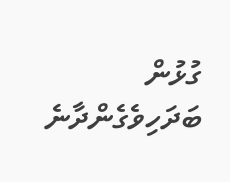ގުޅުން ބަދަހިވެގެންދާނެ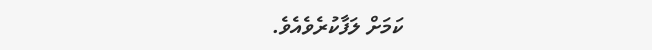ކަމަށް ލަފާކުރެވެއެވެ.